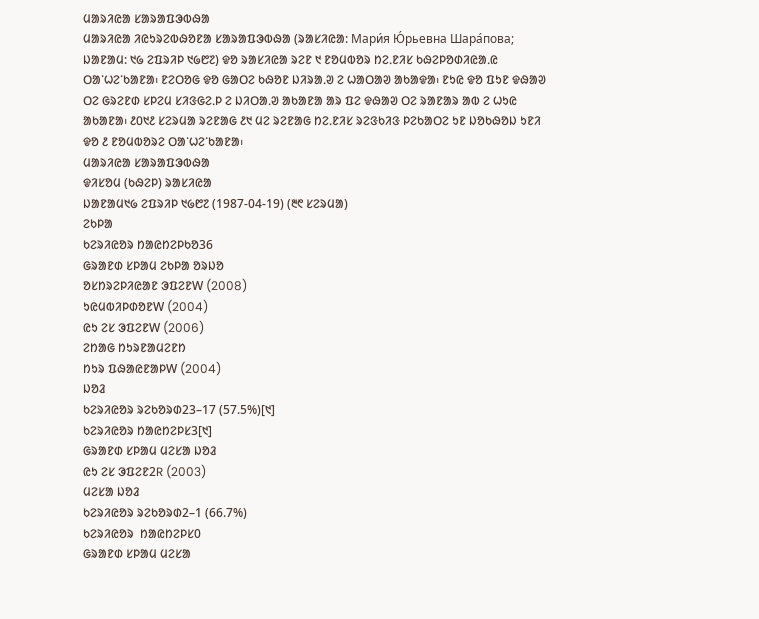ᱢᱟᱨᱤᱭᱟ ᱥᱟᱨᱟᱯᱳᱵᱷᱟ
ᱢᱟᱨᱤᱭᱟ ᱤᱭᱩᱨᱮᱵᱷᱚᱱᱟ ᱥᱟᱨᱟᱯᱳᱵᱷᱟ (ᱨᱟᱥᱤᱭᱟ: Мари́я Ю́рьевна Шара́пова; ᱡᱟᱱᱟᱢ: ᱑᱙ ᱮᱯᱨᱤᱞ ᱑᱙᱘᱗) ᱫᱚ ᱨᱟᱥᱤᱭᱟ ᱨᱮᱱ ᱑ ᱱᱚᱢᱵᱚᱨ ᱴᱮᱹᱱᱤᱥ ᱠᱷᱮᱞᱚᱰᱤᱭᱟᱹᱭ ᱛᱟᱸᱦᱮᱸᱠᱟᱱᱟ᱾ ᱱᱮᱛᱚᱜ ᱫᱚ ᱜᱟᱛᱮ ᱠᱷᱚᱱ ᱡᱤᱨᱟᱹᱣ ᱮ ᱦᱟᱛᱟᱣ ᱟᱠᱟᱫᱟ᱾ ᱱᱩᱭ ᱫᱚ ᱯᱩᱱ ᱫᱷᱟᱣ ᱛᱮ ᱜᱨᱮᱱᱰ ᱥᱞᱮᱢ ᱥᱤᱝᱜᱮᱹᱞ ᱮ ᱡᱤᱛᱟᱹᱣ ᱟᱠᱟᱱᱟ ᱟᱨ ᱯᱮ ᱫᱷᱟᱣ ᱛᱮ ᱨᱟᱱᱟᱨ ᱟᱵ ᱮ ᱦᱩᱭ ᱟᱠᱟᱱᱟ᱾ ᱒᱐᱑᱒ ᱥᱮᱨᱢᱟ ᱨᱮᱱᱟᱜ ᱒᱑ ᱢᱮ ᱨᱮᱱᱟᱜ ᱴᱮᱹᱱᱤᱥ ᱨᱮᱝᱠᱤᱝ ᱞᱮᱠᱟᱛᱮ ᱩᱱ ᱡᱚᱠᱷᱚᱡ ᱩᱱᱤ ᱫᱚ ᱒ ᱱᱚᱢᱵᱚᱨᱮ ᱛᱟᱸᱦᱮᱸᱠᱟᱱᱟ᱾
ᱢᱟᱨᱤᱭᱟ ᱥᱟᱨᱟᱯᱳᱵᱷᱟ
ᱫᱤᱥᱚᱢ (ᱠᱷᱮᱞ) ᱨᱟᱥᱤᱭᱟ
ᱡᱟᱱᱟᱢ᱑᱙ ᱮᱯᱨᱤᱞ ᱑᱙᱘᱗ (1987-04-19) (᱓᱖ ᱥᱮᱨᱢᱟ)
ᱮᱠᱞᱟ
ᱠᱮᱨᱤᱭᱚᱨ ᱴᱟᱭᱴᱮᱞᱠᱚ36
ᱜᱨᱟᱱᱰ ᱥᱞᱟᱢ ᱮᱠᱞᱟ ᱚᱨᱡᱚ
ᱚᱥᱴᱨᱮᱞᱤᱭᱟᱱ ᱳᱯᱮᱱW (2008)
ᱩᱭᱢᱵᱤᱞᱰᱚᱱW (2004)
ᱭᱩ ᱮᱥ ᱳᱯᱮᱱW (2006)
ᱮᱴᱟᱜ ᱴᱩᱨᱱᱟᱢᱮᱱᱴ
ᱴᱩᱨ ᱯᱷᱟᱭᱱᱟᱞW (2004)
ᱡᱚᱲ
ᱠᱮᱨᱤᱭᱚᱨ ᱨᱮᱠᱚᱨᱰ23–17 (57.5%)[᱑]
ᱠᱮᱨᱤᱭᱚᱨ ᱴᱟᱭᱴᱮᱞᱥ3[᱑]
ᱜᱨᱟᱱᱰ ᱥᱞᱟᱢ ᱢᱮᱥᱟ ᱡᱚᱲ
ᱭᱩ ᱮᱥ ᱳᱯᱮᱱ2R (2003)
ᱢᱮᱥᱟ ᱡᱚᱲ
ᱠᱮᱨᱤᱭᱚᱨ ᱨᱮᱠᱚᱨᱰ2–1 (66.7%)
ᱠᱮᱨᱤᱭᱚᱨ  ᱴᱟᱭᱴᱮᱞᱥ0
ᱜᱨᱟᱱᱰ ᱥᱞᱟᱢ ᱢᱮᱥᱟ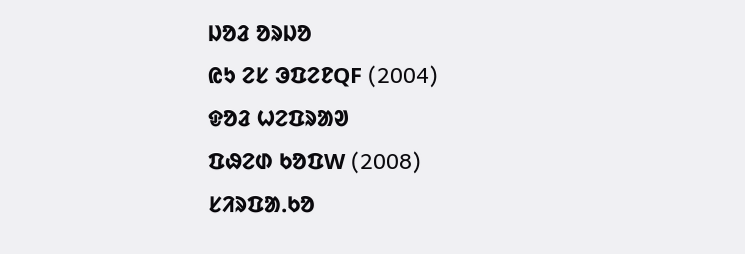ᱡᱚᱲ ᱚᱨᱡᱚ
ᱭᱩ ᱮᱥ ᱳᱯᱮᱱQF (2004)
ᱫᱚᱲ ᱦᱮᱯᱨᱟᱣ
ᱯᱷᱮᱰ ᱠᱚᱯW (2008)
ᱥᱤᱨᱯᱟᱹᱠᱚ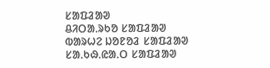ᱥᱟᱯᱲᱟᱣ
ᱪᱤᱛᱟᱹᱨᱠᱚ ᱥᱟᱯᱲᱟᱣ
ᱵᱟᱨᱦᱮ ᱡᱚᱱᱚᱲ ᱥᱟᱯᱲᱟᱣ
ᱥᱟᱹᱠᱷᱹᱭᱟᱹᱛ ᱥᱟᱯᱲᱟᱣ